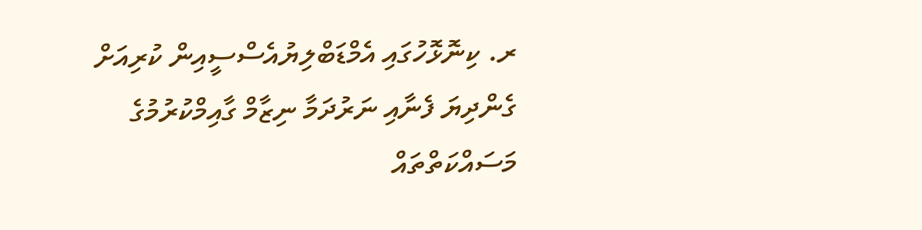ރ. ކިނޮޅޮހުގައި އެމްޑަބްލިޔުއެސްސީއިން ކުރިއަށް ގެންދިޔަ ފެނާއި ނަރުދަމާ ނިޒާމް ގާއިމްކުރުމުގެ މަސައްކަތްތައް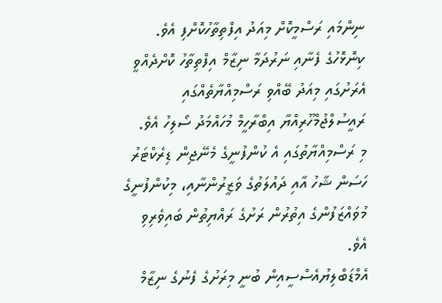ނިންމައި ރަސްމީކޮށް މިއަދު އިފްތިތާހުކޮށްފި އެވެ.
ކިނޮޅޮހުގެ ފެނާއި ނަރުދަމާ ނިޒާމް އިފްތިތާހު ކޮށްދެއްވީ އެރަށުގައި މިއަދު ބޭއްވި ރަސްމިއްޔާތެއްގައި ރައީސުލްޖުމްހޫރިއްޔާ އިބްރާހީމް މުހައްމަދު ސޯލިހު އެވެ.
މި ރަސްމިއްޔާތުގައި އެ ކުންފުނީގެ މެނޭޖިން ޑިރެކްޓަރު ހަސަން ޝާހު އާއި ދައުލަތުގެ ވަޒީރުންނާއި، މިކުންފުނީގެ މުވައްޒަފުންގެ އިތުރުން ރަށުގެ ރައްޔިތުން ބައިވެރިވި އެވެ.
އެމްޑަބްލިޔުއެސްސީއިން ބުނީ މިރަށުގެ ފެނުގެ ނިޒާމް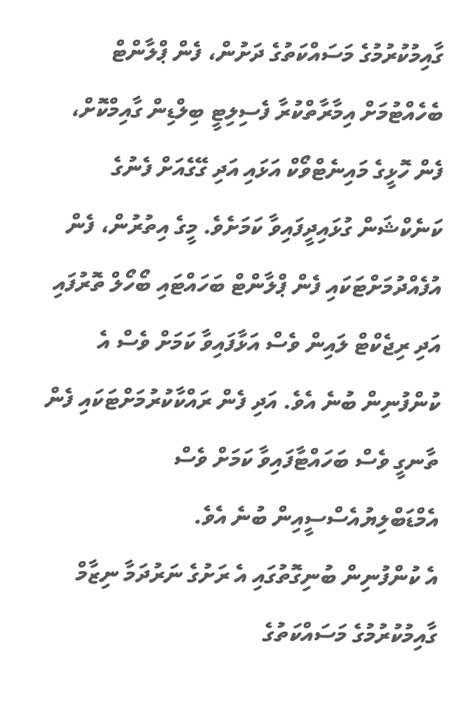ގާއިމުކުރުމުގެ މަސައްކަތުގެ ދަށުން، ފެން ޕްލާންޓް ބެހެއްޓުމަށް އިމާރާތްކުރާ ފެސިލިޓީ ބިލްޑިން ގާއިމްކޮށް، ފެން ހޮޅީގެ މައިނެޓްވޯކް އަޅައި އަދި ގޭގެއަށް ފެނުގެ ކަނެކްޝަން ގުޅައިދީފައިވާ ކަމަށެވެ. މީގެ އިތުރުން، ފެން އުފެއްދުމަށްޓަކައި ފެން ޕްލާންޓް ބަހައްޓައި ބޯހޯލް ތޮރުފައި އަދި ރިޖެކްޓް ލައިން ވެސް އަޅާފައިވާ ކަމަށް ވެސް އެ ކުންފުނިން ބުނެ އެވެ. އަދި ފެން ރައްކާކުރުމަށްޓަކައި ފެން ތާނގީ ވެސް ބަހައްޓާފައިވާ ކަމަށް ވެސް އެމްޑަބްލިޔުއެސްސީއިން ބުނެ އެވެ.
އެ ކުންފުނިން ބުނިގޮތުގައި އެ ރަށުގެ ނަރުދަމާ ނިޒާމް ގާއިމުކުރުމުގެ މަސައްކަތުގެ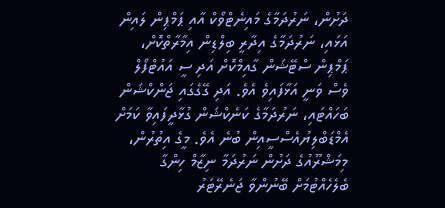ދަށުން، ނަރުދަމާގެ މައިނެޓްވޯކް އާއި ޕަމްޕިން ލައިން އަޅައި، ނަރުދަމާގެ އިދާރީ ބިލްޑިން އިމާރާތްކޮށް، ޕަމްޕިން ސްޓޭޝަން ގާއިމްކޮށް އަދި ސީ އައުޓްފޯލް ވެސް ވަނީ އަޅާފައިވެ އެވެ. އަދި ގޭގެގައި ޖަންކްޝަން ބަހައްޓައި، ނަރުދަމާގެ ކަނެކްޝަން ގުޅާދީފައިވާ ކަމަށް އެމްޑަބްލިޔުއެސްސީއިން ބުނެ އެވެ. މީގެ އިތުރުން، މިމަޝްރޫއުގެ ދަށުން ނަރުދަމާ ނިޒާމް ހިންގާ ބެލެހެއްޓުމަށް ބޭނުންވާ ޖަނެރޭޓަރު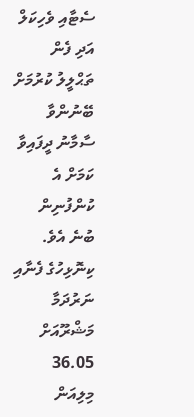ސެޓާއި ވެހިކަލް އަދި ފެން ތަޙްލީލު ކުރުމަށް ބޭނުންވާ ސާމާނު ދީފައިވާ ކަމަށް އެ ކުންފުނިން ބުނެ އެވެ.
ކިނޮޅިހުގެ ފެނާއި ނަރުދަމާ މަޝްރޫއަށް 36.05 މިލިއަން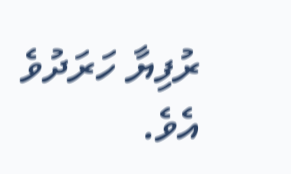ރުފިޔާ ހަރަދުވެ އެވެ.